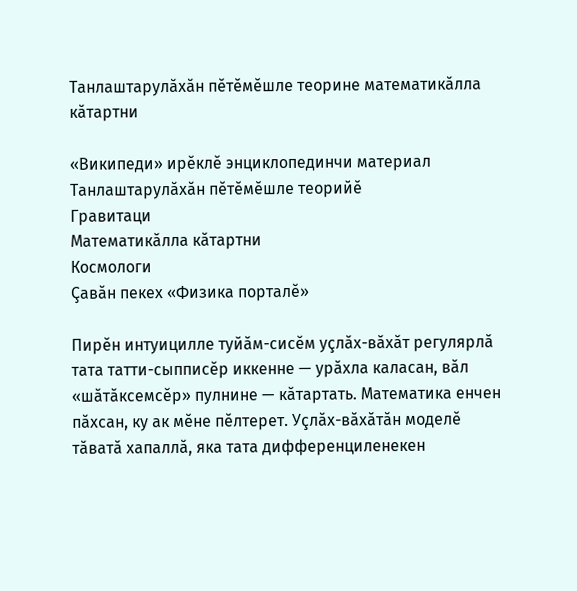Танлаштарулăхăн пĕтĕмĕшле теорине математикăлла кăтартни

«Википеди» ирĕклĕ энциклопединчи материал
Танлаштарулăхăн пĕтĕмĕшле теорийĕ
Гравитаци
Математикăлла кăтартни
Космологи
Çавăн пекех «Физика порталĕ»

Пирĕн интуицилле туйăм-сисĕм уçлăх-вăхăт регулярлă тата татти-сыпписĕр иккенне — урăхла каласан, вăл «шăтăксемсĕр» пулнине — кăтартать. Математика енчен пăхсан, ку ак мĕне пĕлтерет. Уçлăх-вăхăтăн моделĕ тăватă хапаллă, яка тата дифференциленекен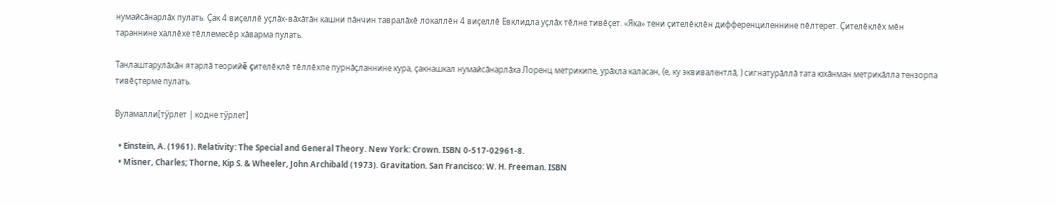нумайсăнарлăх пулать. Çак 4 виçеллĕ уçлăх-вăхăтăн кашни пăнчин тавралăхĕ локаллĕн 4 виçеллĕ Евклидла уçлăх тĕлне тивĕçет. «Яка» тени çителĕклĕн дифференциленнине пĕлтерет. Çителĕклĕх мĕн тараннине халлĕхе тĕллемесĕр хăварма пулать.

Танлаштарулăхăн ятарлă теорийĕ çителĕклĕ тĕллĕхпе пурнăçланнине кура, çакнашкал нумайсăнарлăха Лоренц метрикипе, урăхла каласан, (е, ку эквивалентлă, ) сигнатурăллă тата юхăнман метрикăлла тензорпа тивĕçтерме пулать.

Вуламалли[тӳрлет | кодне тӳрлет]

  • Einstein, A. (1961). Relativity: The Special and General Theory. New York: Crown. ISBN 0-517-02961-8.
  • Misner, Charles; Thorne, Kip S. & Wheeler, John Archibald (1973). Gravitation. San Francisco: W. H. Freeman. ISBN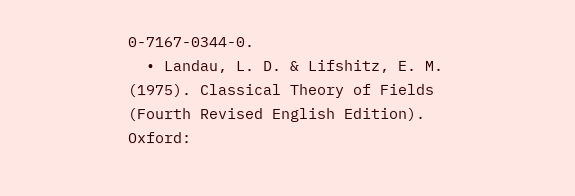0-7167-0344-0.
  • Landau, L. D. & Lifshitz, E. M. (1975). Classical Theory of Fields (Fourth Revised English Edition). Oxford: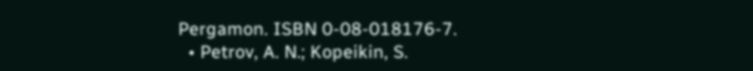Pergamon. ISBN 0-08-018176-7.
  • Petrov, A. N.; Kopeikin, S.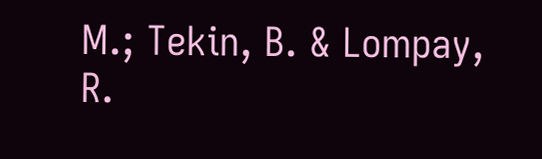M.; Tekin, B. & Lompay, R.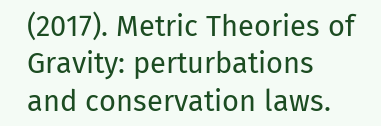(2017). Metric Theories of Gravity: perturbations and conservation laws.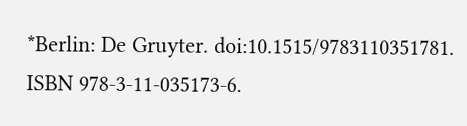*Berlin: De Gruyter. doi:10.1515/9783110351781. ISBN 978-3-11-035173-6.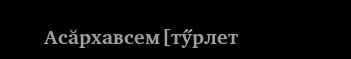Асăрхавсем[тӳрлет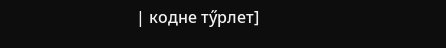| кодне тӳрлет]